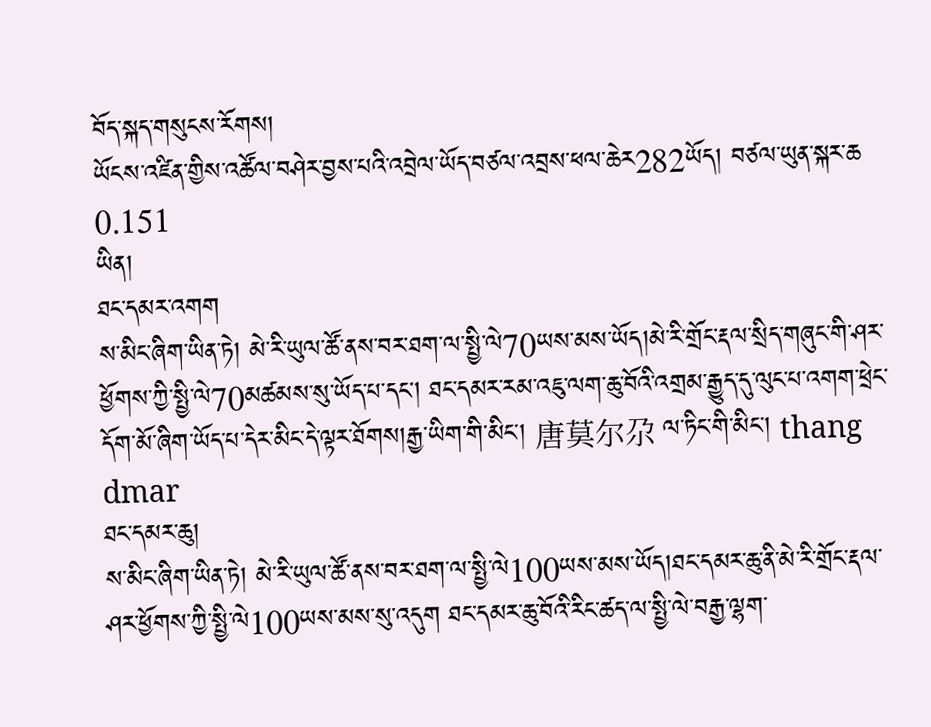བོད་སྐད་གསུངས་རོགས།
ཡོངས་འཛིན་གྱིས་འཚོལ་བཤེར་བྱས་པའི་འབྲེལ་ཡོད་བཙལ་འབྲས་ཕལ་ཆེར282ཡོད། བཙལ་ཡུན་སྐར་ཆ 0.151
ཡིན།
ཐང་དམར་འགག
ས་མིང་ཞིག་ཡིན་ཏེ། མེ་རི་ཡུལ་ཚོ་ནས་བར་ཐག་ལ་སྤྱི་ལེ70ཡས་མས་ཡོད།མེ་རི་གྲོང་རྡལ་སྲིད་གཞུང་གི་ཤར་ཕྱོགས་ཀྱི་སྤྱི་ལེ70མཚམས་སུ་ཡོད་པ་དང། ཐང་དམར་རམ་འཇུ་ལག་ཆུ་བོའི་འགྲམ་རྒྱུད་དུ་ལུང་པ་འགག་ཕྲེང་དོག་མོ་ཞིག་ཡོད་པ་དེར་མིང་དེ་ལྟར་ཐོགས།རྒྱ་ཡིག་གི་མིང་། 唐莫尔尕 ལ་ཏིང་གི་མིང་། thang dmar
ཐང་དམར་ཆུ།
ས་མིང་ཞིག་ཡིན་ཏེ། མེ་རི་ཡུལ་ཚོ་ནས་བར་ཐག་ལ་སྤྱི་ལེ100ཡས་མས་ཡོད།ཐང་དམར་ཆུ་ནི་མེ་རི་གྲོང་རྡལ་ཤར་ཕྱོགས་ཀྱི་སྤྱི་ལེ100ཡས་མས་སུ་འདུག ཐང་དམར་ཆུ་བོའི་རིང་ཚད་ལ་སྤྱི་ལེ་བརྒྱ་ལྷག་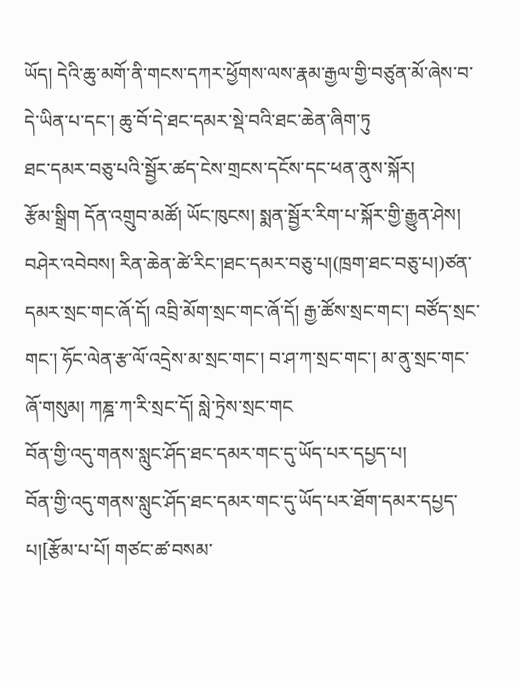ཡོད། དེའི་ཆུ་མགོ་ནི་གངས་དཀར་ཕྱོགས་ལས་རྣམ་རྒྱལ་གྱི་བཙུན་མོ་ཞེས་བ་དེ་ཡིན་པ་དང་། ཆུ་བོ་དེ་ཐང་དམར་སྡེ་བའི་ཐང་ཆེན་ཞིག་ཏུ
ཐང་དམར་བཅུ་པའི་སྦྱོར་ཚད་ངེས་གྲངས་དངོས་དང་ཕན་ནུས་སྐོར།
རྩོམ་སྒྲིག དོན་འགྲུབ་མཚོ། ཡོང་ཁུངས། སྨན་སྦྱོར་རིག་པ་སྐོར་གྱི་རྒྱུན་ཤེས། བཤེར་འབེབས། རིན་ཆེན་ཚེ་རིང་།ཐང་དམར་བཅུ་པ།(ཁྲག་ཐང་བཅུ་པ།)ཙན་དམར་སྲང་གང་ཞོ་དོ། འབྲི་མོག་སྲང་གང་ཞོ་དོ། རྒྱ་ཚོས་སྲང་གང་། བཙོད་སྲང་གང་། ཧོང་ལེན་རྩ་ལོ་འདྲེས་མ་སྲང་གང་། བ་ཤ་ཀ་སྲང་གང་། མ་ནུ་སྲང་གང་ཞོ་གསུམ། ཀཎྜ་ཀ་རི་སྲང་དོ། སླེ་ཏྲེས་སྲང་གང
བོན་གྱི་འདུ་གནས་སླུང་ཤོད་ཐང་དམར་གང་དུ་ཡོད་པར་དཔྱད་པ།
བོན་གྱི་འདུ་གནས་སླུང་ཤོད་ཐང་དམར་གང་དུ་ཡོད་པར་ཐོག་དམར་དཔྱད་པ།[རྩོམ་པ་པོ། གཙང་ཚ་བསམ་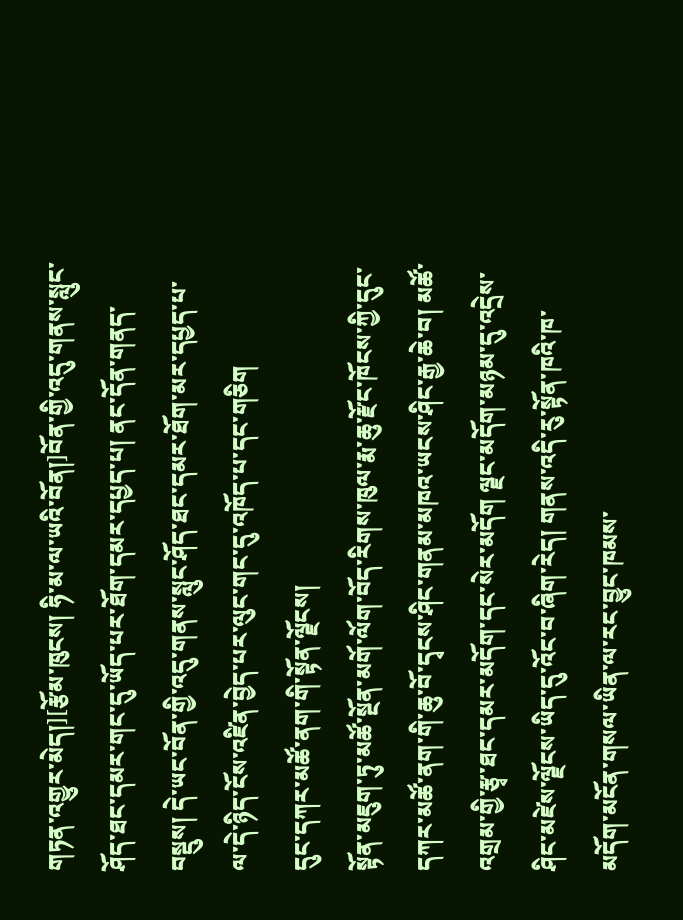གཏན་འགྱུར་མེད།][རྩོམ་ཁུངས། ཧི་མ་ལ་ཡའི་བོན།]བོན་གྱི་འདུ་གནས་སླུང་ཤོད་ཐང་དམར་གང་དུ་ཡོད་པར་ཐོག་དམར་དཔྱད་པ། ནང་དོན་གནད་བསྡུས། དེ་ཡང་བོན་གྱི་འདུ་གནས་སླུང་ཤོད་ཐང་དམར་ཐོག་མར་དཔྱད་པ་ལ་དེ་ཉིད་ངོས་འཛིན་བྱེད་པར་ལུང་གང་དུ་འཁོད་པ་དང་གཅིག
དུང་དཀར་མཚོ་ནག་གི་སྟོན་ལྗོངས།
སྟོན་མཇུག་ཏུ་མཚོ་སྔོན་མགོ་ལོག་བོད་རིགས་ཁུལ་རྨ་ཆུ་རྫོང་ཁོངས་ཀྱི་དུང་དཀར་མཚོ་ནག་གི་ཆུ་བོ་དྭངས་ཤིང་གནམ་མཁའ་ཡངས་ཤིང་རྒྱ་ཆེ་བ། མཚོ་འགྲམ་གྱི་རྩྭ་ཐང་དམར་མདོག་དང་སེར་མདོག ལྗང་མདོག་མཉམ་དུ་འདྲེས་ཤིང་མཛེས་ལྗོངས་ཡིད་དུ་འོང་བ་ཞིག་རེད། གནས་འདི་རུ་སྟོན་ཁའི་ཁ་མདོག་མངོན་གསལ་ཡིན་ལ་རང་བྱུང་ཁམས་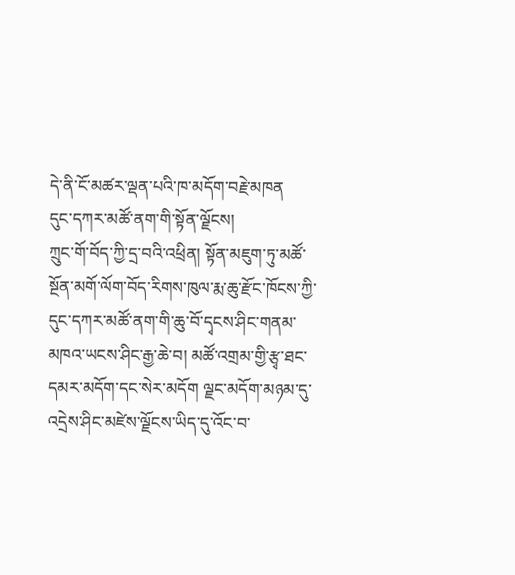དེ་ནི་ངོ་མཚར་ལྡན་པའི་ཁ་མདོག་བརྗེ་མཁན
དུང་དཀར་མཚོ་ནག་གི་སྟོན་ལྗོངས།
ཀྲུང་གོ་བོད་ཀྱི་དྲ་བའི་འཕྲིན། སྟོན་མཇུག་ཏུ་མཚོ་སྔོན་མགོ་ལོག་བོད་རིགས་ཁུལ་རྨ་ཆུ་རྫོང་ཁོངས་ཀྱི་དུང་དཀར་མཚོ་ནག་གི་ཆུ་བོ་དྭངས་ཤིང་གནམ་མཁའ་ཡངས་ཤིང་རྒྱ་ཆེ་བ། མཚོ་འགྲམ་གྱི་རྩྭ་ཐང་དམར་མདོག་དང་སེར་མདོག ལྗང་མདོག་མཉམ་དུ་འདྲེས་ཤིང་མཛེས་ལྗོངས་ཡིད་དུ་འོང་བ་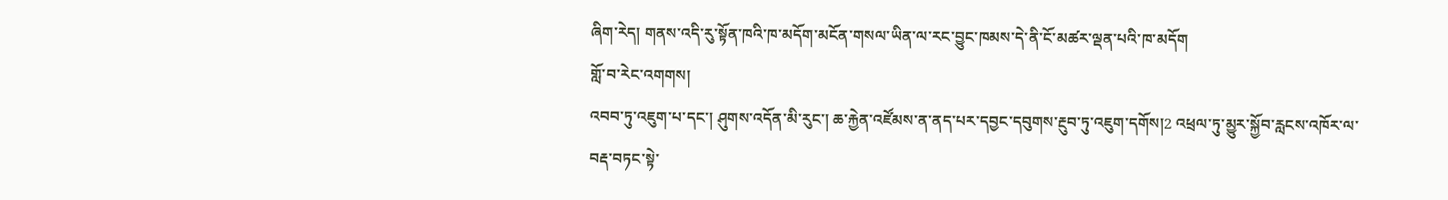ཞིག་རེད། གནས་འདི་རུ་སྟོན་ཁའི་ཁ་མདོག་མངོན་གསལ་ཡིན་ལ་རང་བྱུང་ཁམས་དེ་ནི་ངོ་མཚར་ལྡན་པའི་ཁ་མདོག
གློ་བ་རེང་འགགས།
འབབ་ཏུ་འཇུག་པ་དང་། ཤུགས་འདོན་མི་རུང་། ཆ་རྐྱེན་འཛོམས་ན་ནད་པར་དབྱང་དབུགས་རྔུབ་ཏུ་འཇུག་དགོས།2 འཕྲལ་ཏུ་མྱུར་སྐྱོབ་རླངས་འཁོར་ལ་བརྡ་བཏང་སྟེ་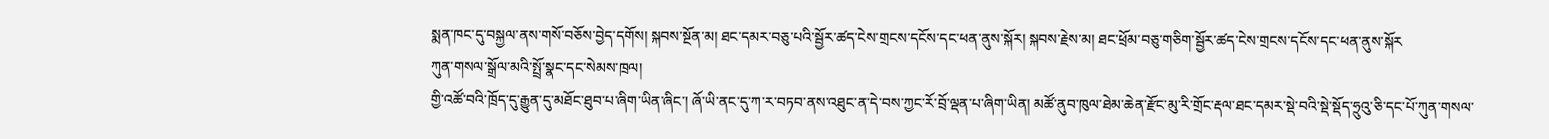སྨན་ཁང་དུ་བསྐྱལ་ནས་གསོ་བཅོས་བྱེད་དགོས། སྐབས་སྔོན་མ། ཐང་དམར་བཅུ་པའི་སྦྱོར་ཚད་ངེས་གྲངས་དངོས་དང་ཕན་ནུས་སྐོར། སྐབས་རྗེས་མ། ཐང་ཕྲོམ་བཅུ་གཅིག་སྦྱོར་ཚད་ངེས་གྲངས་དངོས་དང་ཕན་ནུས་སྐོར
ཀུན་གསལ་སྒྲོལ་མའི་སྤྲོ་སྣང་དང་སེམས་ཁྲལ།
གྱི་འཚོ་བའི་ཁྲོད་དུ་རྒྱུན་དུ་མཐོང་ཐུབ་པ་ཞིག་ཡིན་ཞིང་། ཞོ་ཡི་ནང་དུ་ཀ་ར་བཏབ་ནས་འཐུང་ན་དེ་བས་ཀྱང་རོ་བྲོ་ལྡན་པ་ཞིག་ཡིན། མཚོ་ནུབ་ཁུལ་ཐེམ་ཆེན་རྫོང་མུ་རི་གྲོང་རྡལ་ཐང་དམར་སྡེ་བའི་སྡེ་སྡོད་ཧྲུའུ་ཅི་དང་པོ་ཀུན་གསལ་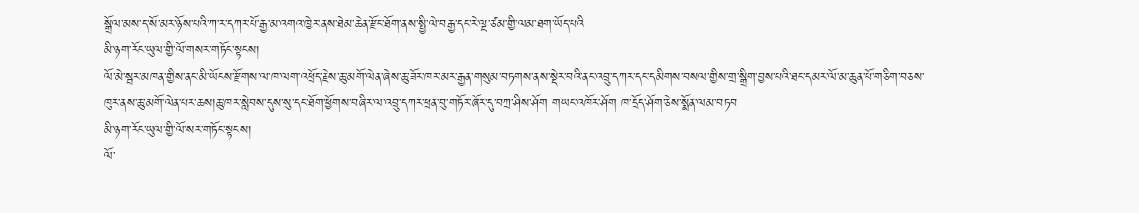སྒྲོལ་མས་ད་སོ་མར་ཉོས་པའི་ཀ་ར་དཀར་པོ་རྒྱ་མ་འགའ་ཁྱེར་ནས་ཐེམ་ཆེན་རྫོང་ཐོག་ནས་སྤྱི་ལེ་བརྒྱ་དང་རེ་ལྔ་ཙམ་གྱི་ལམ་ཐག་ཡོད་པའི
མི་ཉག་རོང་ཡུལ་གྱི་ལོ་གསར་གཏོང་སྟངས།
ལོ་མེ་སྦར་མཁན་གྱིས་ནང་མི་ཡོངས་རྫོགས་ལ་ཁ་ལག་འཕྲོད་རྗེས་ཆུ་མགོ་ལེན་ཞེས་ཆུ་ཟོར་ཁར་མར་རྒྱན་གསུམ་བཏགས་ནས་སྡེར་བའི་ནང་འབྲུ་དཀར་དང་དམིགས་བསལ་གྱིས་གྲ་སྒྲིག་བྱས་པའི་ཐང་དམར་ལོ་མ་ཆུན་པོ་གཅིག་བཅས་ཁུར་ནས་ཆུ་མགོ་ལེན་པར་ཆས།ཆུ་ཁར་སླེབས་དུས་སུ་དང་ཐོག་ཕྱོགས་བཞིར་ལ་འབྲུ་དཀར་ཕྲན་བུ་གཏོར་ཞོར་དུ་བཀྲ་ཤིས་ཤོག གཡང་འཁོར་ཤོག ཁ་དྲོད་ཤོག་ཅེས་སྨོན་ལམ་བཏབ
མི་ཉག་རོང་ཡུལ་གྱི་ལོ་སར་གཏོང་སྟངས།
ལོ་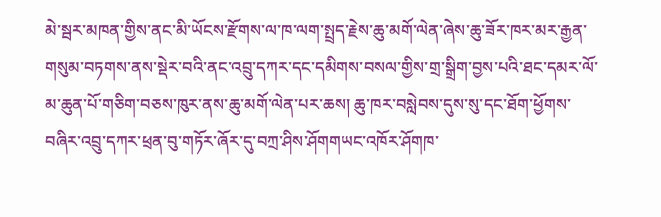མེ་སྦར་མཁན་གྱིས་ནང་མི་ཡོངས་རྫོགས་ལ་ཁ་ལག་སྤྲད་རྗེས་ཆུ་མགོ་ལེན་ཞེས་ཆུ་ཟོར་ཁར་མར་རྒྱན་གསུམ་བཏགས་ནས་སྡེར་བའི་ནང་འབྲུ་དཀར་དང་དམིགས་བསལ་གྱིས་གྲ་སྒྲིག་བྱས་པའི་ཐང་དམར་ལོ་མ་ཆུན་པོ་གཅིག་བཅས་ཁུར་ནས་ཆུ་མགོ་ལེན་པར་ཆས། ཆུ་ཁར་བསླེབས་དུས་སུ་དང་ཐོག་ཕྱོགས་བཞིར་འབྲུ་དཀར་ཕྲན་བུ་གཏོར་ཞོར་དུ་བཀྲ་ཤིས་ཤོགགཡང་འཁོར་ཤོགཁ་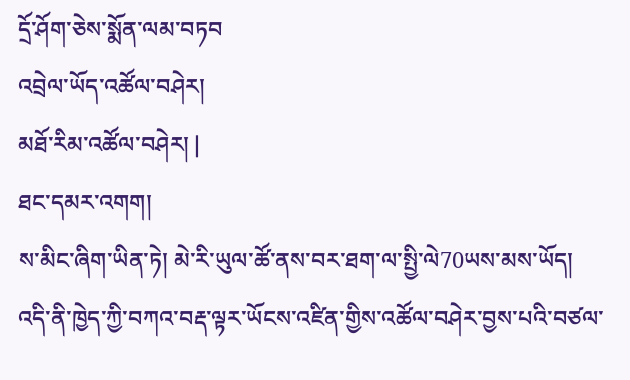དྲོ་ཤོག་ཅེས་སྨོན་ལམ་བཏབ
འབྲེལ་ཡོད་འཚོལ་བཤེར།
མཐོ་རིམ་འཚོལ་བཤེར། |
ཐང་དམར་འགག།
ས་མིང་ཞིག་ཡིན་ཏེ། མེ་རི་ཡུལ་ཚོ་ནས་བར་ཐག་ལ་སྤྱི་ལེ70ཡས་མས་ཡོད།
འདི་ནི་ཁྱེད་ཀྱི་བཀའ་བརྡ་ལྟར་ཡོངས་འཛིན་གྱིས་འཚོལ་བཤེར་བྱས་པའི་བཙལ་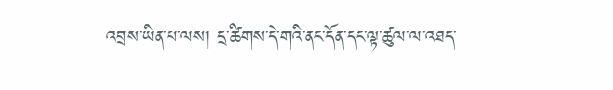འབྲས་ཡིན་པ་ལས། དྲ་ཚིགས་དེ་གའི་ནང་དོན་དང་ལྟ་ཚུལ་ལ་འཐད་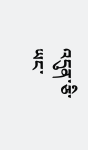འདུན་ཅི་ཡང་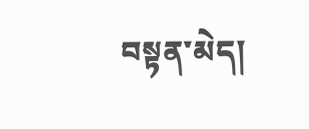བསྟན་མེད།